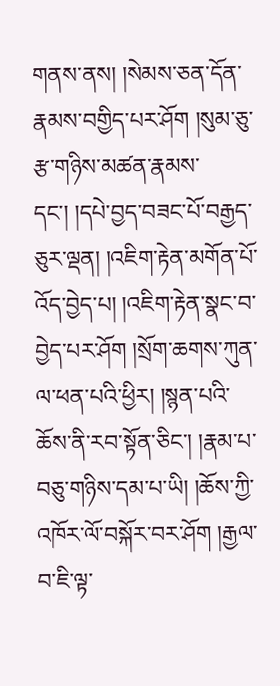གནས་ནས། །སེམས་ཅན་དོན་རྣམས་བགྱིད་པར་ཤོག །སུམ་ཅུ་རྩ་གཉིས་མཚན་རྣམས་དང་། །དཔེ་བྱད་བཟང་པོ་བརྒྱད་ཅུར་ལྡན། །འཇིག་རྟེན་མགོན་པོ་འོད་བྱེད་པ། །འཇིག་རྟེན་སྣང་བ་བྱེད་པར་ཤོག །སྲོག་ཆགས་ཀུན་ལ་ཕན་པའི་ཕྱིར། །སྙན་པའི་ཆོས་ནི་རབ་སྟོན་ཅིང་། །རྣམ་པ་བཅུ་གཉིས་དམ་པ་ཡི། །ཆོས་ཀྱི་འཁོར་ལོ་བསྐོར་བར་ཤོག །རྒྱལ་བ་ཇི་ལྟ་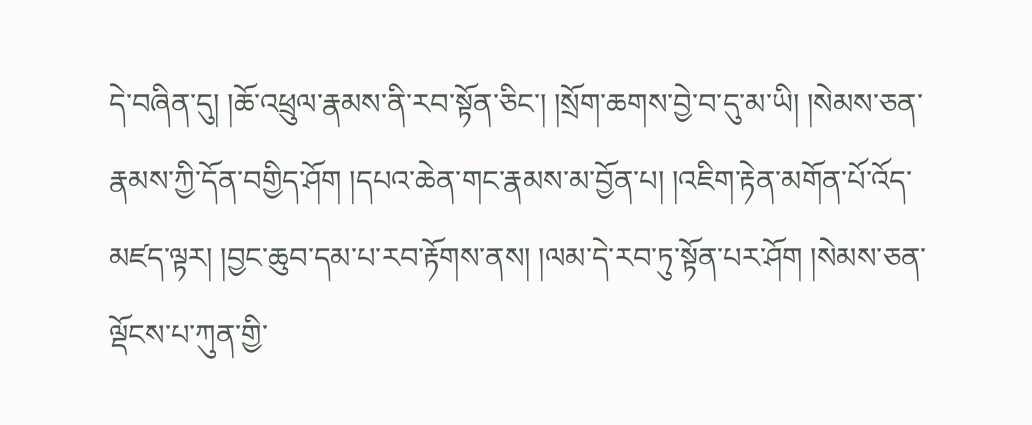དེ་བཞིན་དུ། །ཆོ་འཕྲུལ་རྣམས་ནི་རབ་སྟོན་ཅིང་། །སྲོག་ཆགས་བྱེ་བ་དུ་མ་ཡི། །སེམས་ཅན་རྣམས་ཀྱི་དོན་བགྱིད་ཤོག །དཔའ་ཆེན་གང་རྣམས་མ་བྱོན་པ། །འཇིག་རྟེན་མགོན་པོ་འོད་མཛད་ལྟར། །བྱང་ཆུབ་དམ་པ་རབ་རྟོགས་ནས། །ལམ་དེ་རབ་ཏུ་སྟོན་པར་ཤོག །སེམས་ཅན་ལྡོངས་པ་ཀུན་གྱི་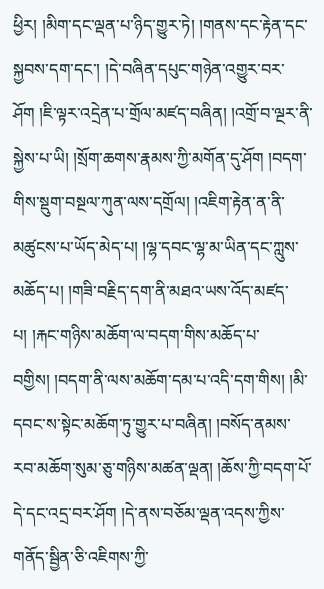ཕྱིར། །མིག་དང་ལྡན་པ་ཉིད་གྱུར་ཏེ། །གནས་དང་རྟེན་དང་སྐྱབས་དག་དང་། །དེ་བཞིན་དཔུང་གཉེན་འགྱུར་བར་ཤོག །ཇི་ལྟར་འདྲེན་པ་གྲོལ་མཛད་བཞིན། །འགྲོ་བ་ལྔར་ནི་སྐྱེས་པ་ཡི། །སྲོག་ཆགས་རྣམས་ཀྱི་མགོན་དུ་ཤོག །བདག་གིས་སྡུག་བསྔལ་ཀུན་ལས་དགྲོལ། །འཇིག་རྟེན་ན་ནི་མཚུངས་པ་ཡོད་མེད་པ། །ལྷ་དབང་ལྷ་མ་ཡིན་དང་ཀླུས་མཆོད་པ། །གཟི་བརྗིད་དག་ནི་མཐའ་ཡས་འོད་མཛད་པ། །རྐང་གཉིས་མཆོག་ལ་བདག་གིས་མཆོད་པ་བགྱིས། །བདག་ནི་ལས་མཆོག་དམ་པ་འདི་དག་གིས། །མི་དབང་ས་སྟེང་མཆོག་ཏུ་གྱུར་པ་བཞིན། །བསོད་ནམས་རབ་མཆོག་སུམ་ཅུ་གཉིས་མཚན་ལྡན། །ཆོས་ཀྱི་བདག་པོ་དེ་དང་འདྲ་བར་ཤོག །དེ་ནས་བཅོམ་ལྡན་འདས་ཀྱིས་གནོད་སྦྱིན་ཅི་འཇིགས་ཀྱི་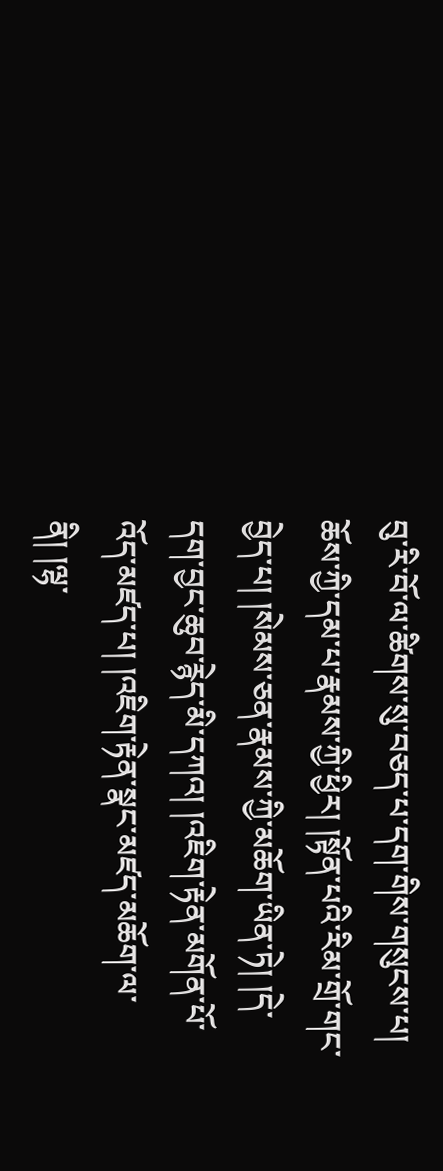བུ་རི་བོ་ལ་ཚིགས་སུ་བཅད་པ་དག་གིས་གསུངས་པ། ཆོས་ཀྱི་དམ་པ་རྣམས་ཀྱི་ཕྱིར། །སྟོན་པའི་རིམ་གྲོ་གང་བྱེད་པ། །སེམས་ཅན་རྣམས་ཀྱི་མཆོག་ཡིན་ཏེ། །དེ་དག་བྱང་ཆུབ་རྙེད་མི་དཀའ། །འཇིག་རྟེན་མགོན་པོ་འོད་མཛད་པ། །འཇིག་རྟེན་སྣང་མཛད་མཆོག་ལ་ནི། །ལྷ་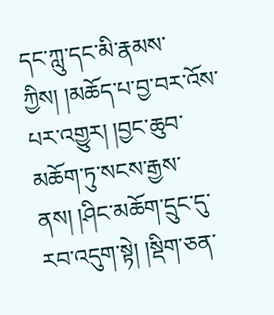དང་ཀླུ་དང་མི་རྣམས་ཀྱིས། །མཆོད་པ་བྱ་བར་འོས་པར་འགྱུར། །བྱང་ཆུབ་མཆོག་ཏུ་སངས་རྒྱས་ནས། །ཤིང་མཆོག་དྲུང་དུ་རབ་འདུག་སྟེ། །སྡིག་ཅན་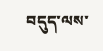བདུད་ལས་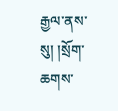རྒྱལ་ནས་སུ། །སྲོག་ཆགས་